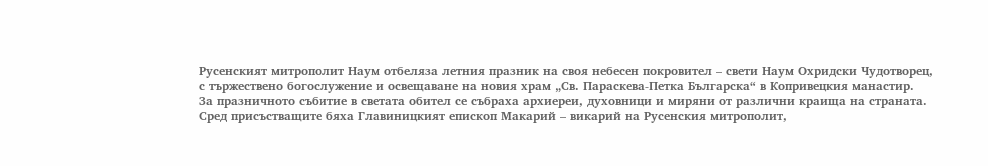Русенският митрополит Наум отбеляза летния празник на своя небесен покровител – свети Наум Охридски Чудотворец, с тържествено богослужение и освещаване на новия храм „Св. Параскева-Петка Българска“ в Копривецкия манастир.
За празничното събитие в светата обител се събраха архиереи, духовници и миряни от различни краища на страната. Сред присъстващите бяха Главиницкият епископ Макарий – викарий на Русенския митрополит,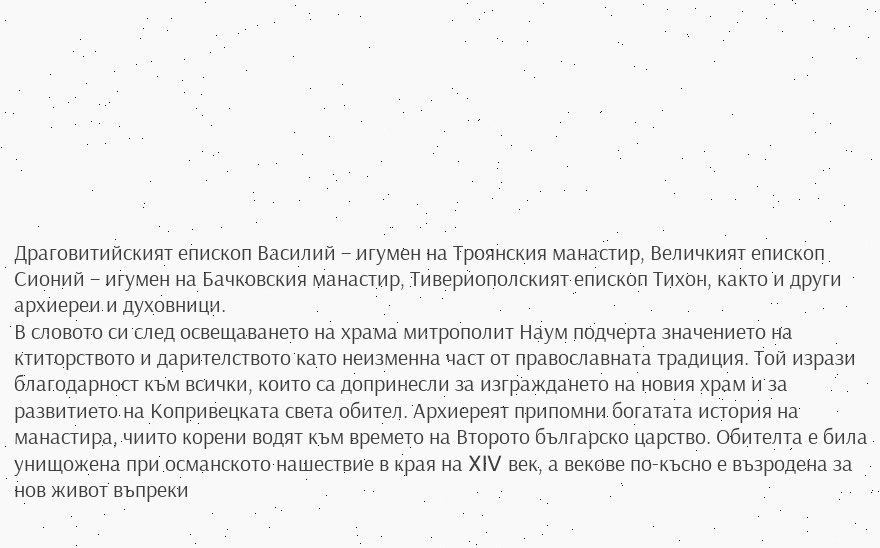Драговитийският епископ Василий – игумен на Троянския манастир, Величкият епископ Сионий – игумен на Бачковския манастир, Тивериополският епископ Тихон, както и други архиереи и духовници.
В словото си след освещаването на храма митрополит Наум подчерта значението на ктиторството и дарителството като неизменна част от православната традиция. Той изрази благодарност към всички, които са допринесли за изграждането на новия храм и за развитието на Копривецката света обител. Архиереят припомни богатата история на манастира, чиито корени водят към времето на Второто българско царство. Обителта е била унищожена при османското нашествие в края на XIV век, а векове по-късно е възродена за нов живот въпреки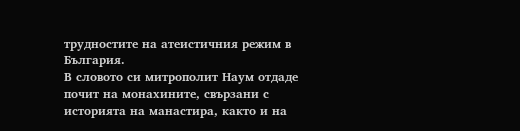трудностите на атеистичния режим в България.
В словото си митрополит Наум отдаде почит на монахините, свързани с историята на манастира, както и на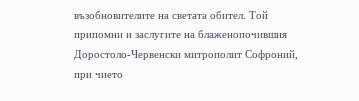възобновителите на светата обител. Той припомни и заслугите на блаженопочившия Доростоло-Червенски митрополит Софроний, при чието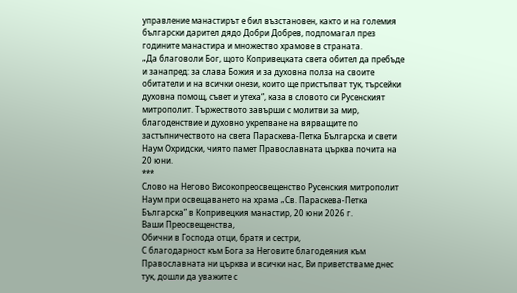управление манастирът е бил възстановен, както и на големия български дарител дядо Добри Добрев, подпомагал през годините манастира и множество храмове в страната.
„Да благоволи Бог, щото Копривецката света обител да пребъде и занапред: за слава Божия и за духовна полза на своите обитатели и на всички онези, които ще пристъпват тук, търсейки духовна помощ, съвет и утеха“, каза в словото си Русенският митрополит. Тържеството завърши с молитви за мир, благоденствие и духовно укрепване на вярващите по застъпничеството на света Параскева-Петка Българска и свети Наум Охридски, чиято памет Православната църква почита на 20 юни.
***
Слово на Негово Високопреосвещенство Русенския митрополит Наум при освещаването на храма „Св. Параскева-Петка Българска” в Копривецкия манастир, 20 юни 2026 г.
Ваши Преосвещенства,
Обични в Господа отци, братя и сестри,
С благодарност към Бога за Неговите благодеяния към Православната ни църква и всички нас, Ви приветстваме днес тук, дошли да уважите с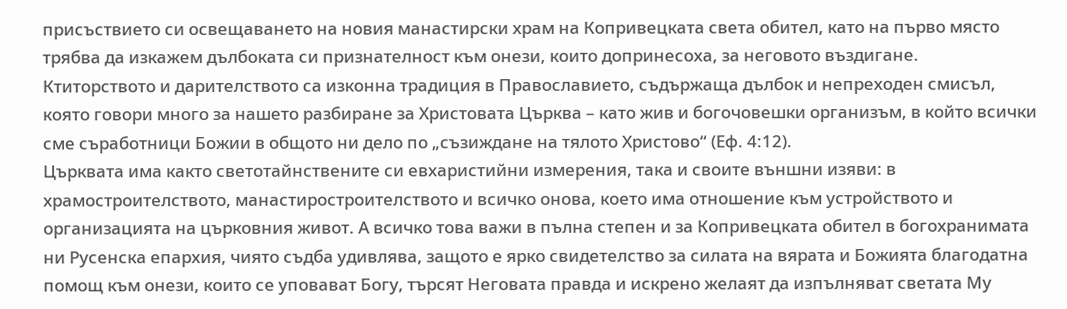присъствието си освещаването на новия манастирски храм на Копривецката света обител, като на първо място трябва да изкажем дълбоката си признателност към онези, които допринесоха, за неговото въздигане.
Ктиторството и дарителството са изконна традиция в Православието, съдържаща дълбок и непреходен смисъл, която говори много за нашето разбиране за Христовата Църква – като жив и богочовешки организъм, в който всички сме съработници Божии в общото ни дело по „съзиждане на тялото Христово“ (Еф. 4:12).
Църквата има както светотайнствените си евхаристийни измерения, така и своите външни изяви: в храмостроителството, манастиростроителството и всичко онова, което има отношение към устройството и организацията на църковния живот. А всичко това важи в пълна степен и за Копривецката обител в богохранимата ни Русенска епархия, чиято съдба удивлява, защото е ярко свидетелство за силата на вярата и Божията благодатна помощ към онези, които се уповават Богу, търсят Неговата правда и искрено желаят да изпълняват светата Му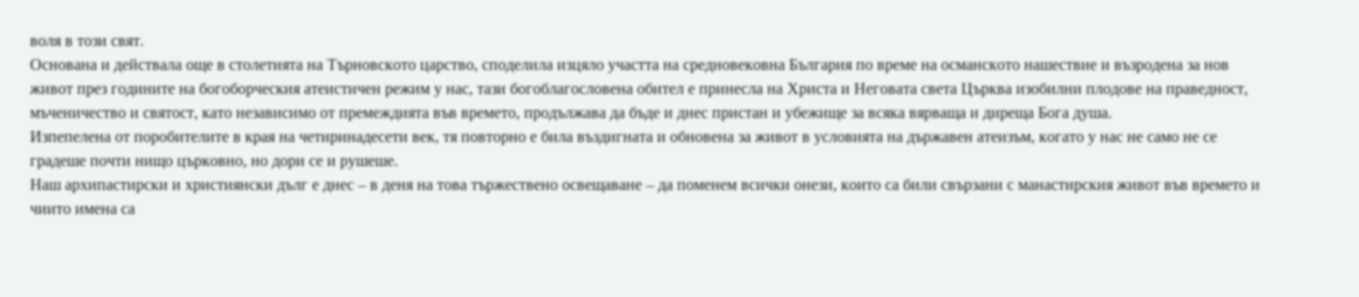воля в този свят.
Основана и действала още в столетията на Търновското царство, споделила изцяло участта на средновековна България по време на османското нашествие и възродена за нов живот през годините на богоборческия атеистичен режим у нас, тази богоблагословена обител е принесла на Христа и Неговата света Църква изобилни плодове на праведност, мъченичество и святост, като независимо от премеждията във времето, продължава да бъде и днес пристан и убежище за всяка вярваща и диреща Бога душа.
Изпепелена от поробителите в края на четиринадесети век, тя повторно е била въздигната и обновена за живот в условията на държавен атеизъм, когато у нас не само не се градеше почти нищо църковно, но дори се и рушеше.
Наш архипастирски и християнски дълг е днес – в деня на това тържествено освещаване – да поменем всички онези, които са били свързани с манастирския живот във времето и чиито имена са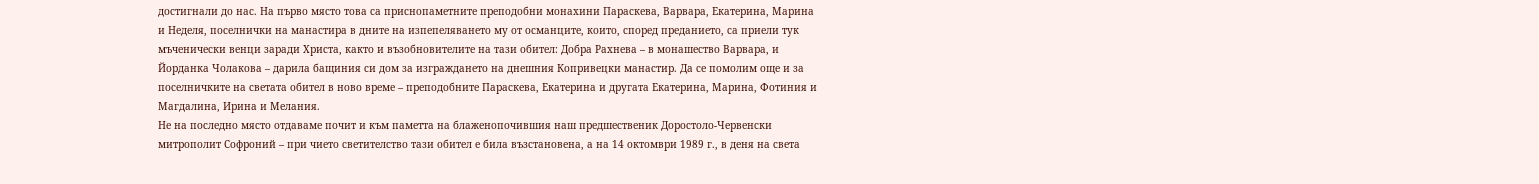достигнали до нас. На първо място това са приснопаметните преподобни монахини Параскева, Варвара, Екатерина, Марина и Неделя, поселнички на манастира в дните на изпепеляването му от османците, които, според преданието, са приели тук мъченически венци заради Христа, както и възобновителите на тази обител: Добра Рахнева – в монашество Варвара, и Йорданка Чолакова – дарила бащиния си дом за изграждането на днешния Копривецки манастир. Да се помолим още и за поселничките на светата обител в ново време – преподобните Параскева, Екатерина и другата Екатерина, Марина, Фотиния и Магдалина, Ирина и Мелания.
Не на последно място отдаваме почит и към паметта на блаженопочившия наш предшественик Доростоло-Червенски митрополит Софроний – при чието светителство тази обител е била възстановена, а на 14 октомври 1989 г., в деня на света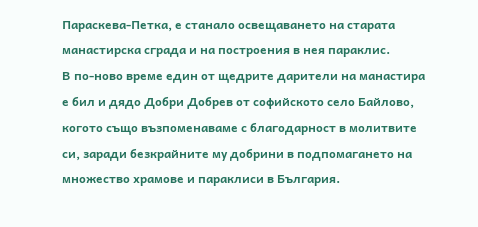Параскева-Петка, е станало освещаването на старата манастирска сграда и на построения в нея параклис.
В по-ново време един от щедрите дарители на манастира е бил и дядо Добри Добрев от софийското село Байлово, когото също възпоменаваме с благодарност в молитвите си, заради безкрайните му добрини в подпомагането на множество храмове и параклиси в България.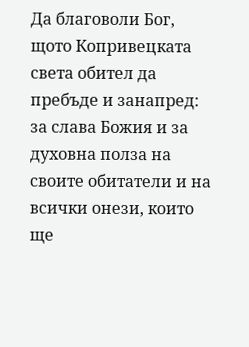Да благоволи Бог, щото Копривецката света обител да пребъде и занапред: за слава Божия и за духовна полза на своите обитатели и на всички онези, които ще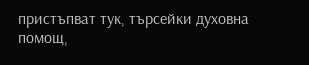пристъпват тук, търсейки духовна помощ,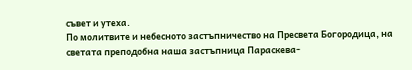съвет и утеха.
По молитвите и небесното застъпничество на Пресвета Богородица, на светата преподобна наша застъпница Параскева-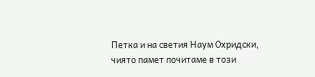Петка и на светия Наум Охридски, чиято памет почитаме в този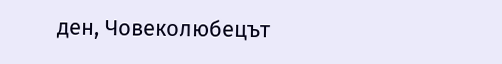ден, Човеколюбецът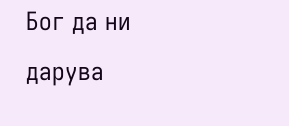Бог да ни дарува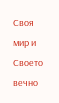Своя мир и Своето вечно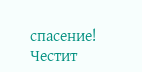спасение!
Честит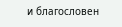и благословен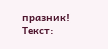празник!
Текст: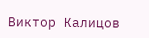Виктор Калицов